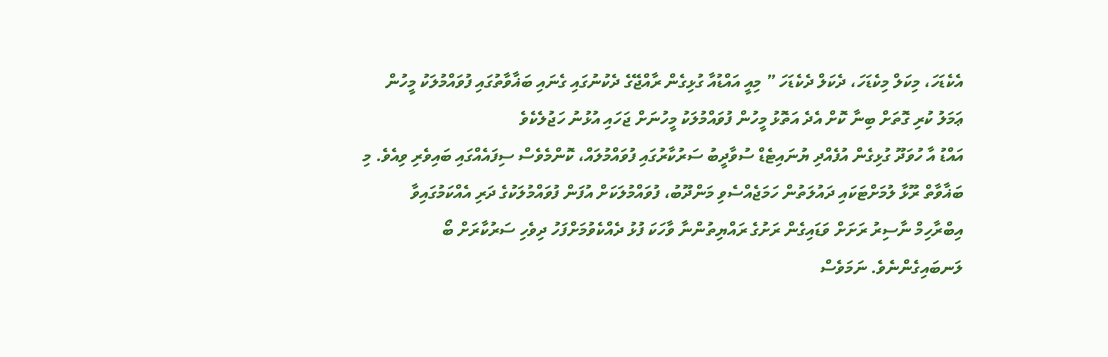އެކެޑަހަ، މިކަލް މިކެޑަހަ، ދެކަލް ދެކެޑަހަ ” މިއީ އައްޑުއާ ގުޅިގެން ރާއްޖޭގެ ދެކުނުގައި ގެނައި ބަޣާވާތުގައި ފުވައްމުލަކު މީހުން ޢަމަލު ކުރި ގޮތަށް ބިނާ ކޮށް އެދެ އަތޮޅު މީހުން ފުވައްމުލަކު މީހުނަށް ޖަހައި އުޅުނު ހަޖުލެކެވެ
އައްޑު އާ ހުވަދޫ ގުޅިގެން އުފެއްދި ޔުނައިޓެޑް ސުވާދީބު ސަރުކާރުގައި ފުވައްމުލައް، ކޮންމެވެސް ސިފައެއްގައި ބައިވެރި ވިއެވެ. މި ބަޣާވާތް ރޫޅާ ލުމަށްޓަކައި ދައުލަތުން ހަމަޖެއްސެވި މަންދޫބު، ފުވައްމުލަކަށް އުފަން ފުވައްމުލަކުގެ ދަރި އެއްކަމުގައިވާ އިބްރާހިމް ނާސިރު ރަށަށް ވަޑައިގެން ރަށުގެ ރައްޔިތުންނާ ވާހަކަ ފުޅު ދެއްކެވުމަށްފަހު ދިވެހި ސަރުކާރަށް ބޯ ލަނބައިގެންނެވެ. ނަމަވެސް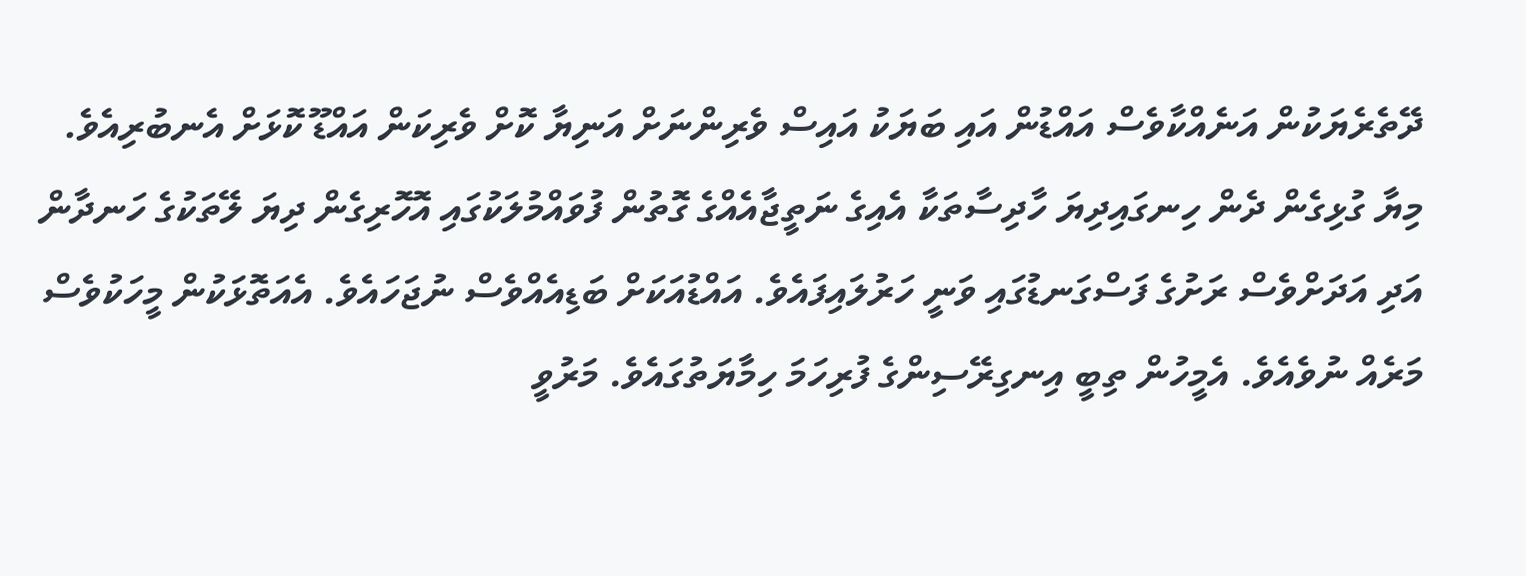ދޭތެރެޔަކުން އަނެއްކާވެސް އައްޑުން އައި ބަޔަކު އައިސް ވެރިންނަށް އަނިޔާ ކޮށް ވެރިކަން އައްޑޫ ކޮޅަށް އެނބުރިއެވެ.
މިޔާ ގުޅިގެން ދެން ހިނގައިދިޔަ ހާދިސާތަކާ އެއިގެ ނަތީޖާއެއްގެ ގޮތުން ފުވައްމުލަކުގައި އޮހޮރިގެން ދިޔަ ލޭތަކުގެ ހަނދާން އަދި އަދަށްވެސް ރަށުގެ ފަސްގަނޑުގައި ވަނީ ހަރުލައިފައެވެ. އައްޑުއަކަށް ބަޑިއެއްވެސް ނުޖަހައެވެ. އެއަތޮޅަކުން މީހަކުވެސް މަރެއް ނުވެއެވެ. އެމީހުން ތިބީ އިނގިރޭސިންގެ ފުރިހަމަ ހިމާޔަތުގައެވެ. މަރުވީ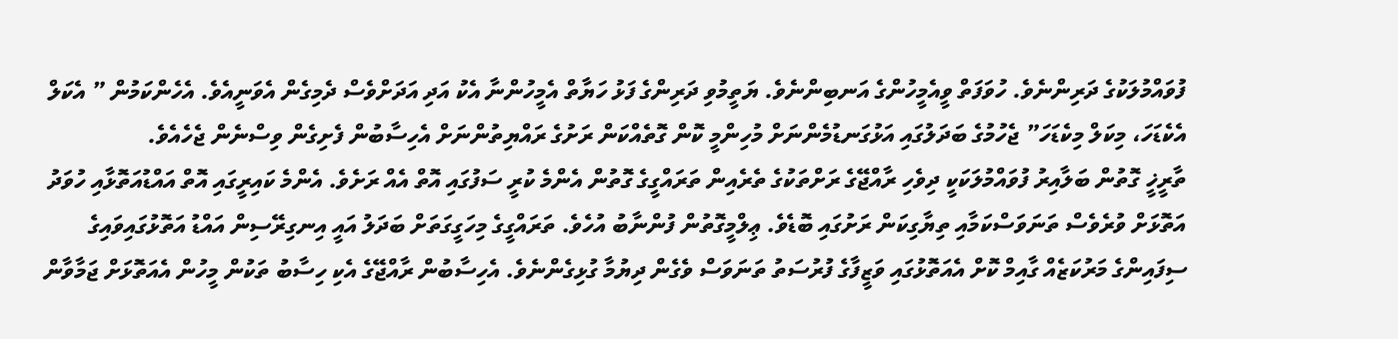ފުވައްމުލަކުގެ ދަރިންނެވެ. ހުވަފަތް ވީއެމީހުންގެ އަނބިންނެވެ. ޔަތީމުވި ދަރިންގެ ފަޅު ހަޔާތް އެމީހުންނާ އެކު އަދި އަދަށްވެސް ދެމިގެން އެވަނީއެވެ. އެހެންކަމުން ” އެކަލް އެކެޑަހަ، މިކަލް މިކެޑަހަ” ޖެހުމުގެ ބަދަލުގައި އަޅުގަނޑުމެންނަށް މުހިންމީ ކޮން ގޮތެއްކަން ރަށުގެ ރައްޔިތުންނަށް އެހިސާބުން ފެށިގެން ވިސްނެން ޖެހެއެވެ.
ތާރީޚީ ގޮތުން ބަލާއިރު ފުވައްމުލަކަކީ ދިވެހި ރާއްޖޭގެ ރަށްތަކުގެ ތެރެއިން ތަރައްގީގެ ގޮތުން އެންމެ ކުރީ ސަފުގައި އޮތް އެއް ރަށެވެ. އެންމެ ކައިރީގައި އޮތް އައްޑުއަތޮޅާއި ހުވަދު އަތޮޅަށް ވުރެވެސް ތަނަވަސްކަމާއި ތިޔާގިކަން ރަށުގައި ބޮޑެވެ. ޢިލްމީގޮތުން ފުންނާބު އުހެވެ. ތަރައްގީގެ މިހަގީގަތަށް ބަދަލު އައީ އިނގިރޭސިން އައްޑު އަތޮޅުގައިވައިގެ ސިފައިންގެ މަރުކަޒެއް ގާއިމް ކޮށް އެއަތޮޅުގައި ވަޒީފާގެ ފުރުސަތު ތަނަވަސް ވެގެން ދިޔުމާ ގުޅިގެންނެވެ. އެހިސާބުން ރާއްޖޭގެ އެކި ހިސާބު ތަކުން މީހުން އެއަތޮޅަށް ޖަމާވާން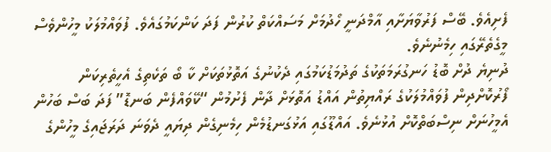ފެށިއެވެ. ބޭސް ފަރުވާޔަށާއި އާމްދަނީ ހޯދުމަށް މަސައްކަތް ކުރުން ފަދަ ކަންކަމުގައެވެ. ފުވައްމުލަކު މީހުންވެސް މީގެތެރޭގައި ހިމެނުނެވެ.
ދުނިޔެ ދުށް ބޮޑު ހަނގުރަމަތަކުގެ ތަދުމަޑުކަމުގައި ދެކުނުގެ އަތޮޅުތަކަށް ކާ ބޯ ތަކެތިގެ އެހީތެރިކަން ފޯރުކޮށްދިން ފުވައްމުލަކުގެ ރައްޔިތުން އައްޑު އަތޮޅަށް ދާން ފެށުމުން “ކޭވައްފެން ބަނޑޮ” ފަދަ ބަސް ބަހުން އެމީހުނަށް ނިސްބަތްކޮށް އުޅުނެވެ. އައްޑޫގައި އަޅުގަނޑުމެން ހިމެނިގެން ދިޔައީ ދެވަނަ ދަރަޖައިގެ މީހުންގެ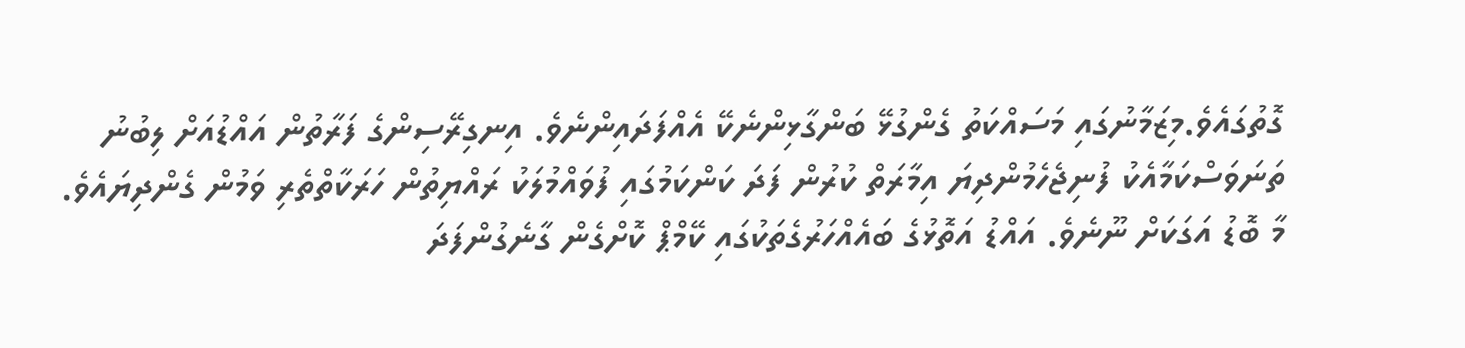ގޮތުގައެވެ.މިޒަމާނުގައި މަސައްކަތު ގެންގުޅޭ ބަންގާޅިންނެކޭ އެއްފަދައިންނެވެ. އިނގިރޭސިންގެ ފަރާތުން އައްޑުއަށް ލިބުނު ތަނަވަސްކަމާއެކު ފުނިޖެހެމުންދިޔަ އިމާރަތް ކުރުން ފަދަ ކަންކަމުގައި ފުވައްމުލަކު ރައްޔިތުން ހަރަކާތްތެރި ވަމުން ގެންދިޔައެވެ. މާ ބޮޑު އަގަކަށް ނޫނެވެ. އައްޑު އަތޮޅުގެ ބައެއްހަރުގެތަކުގައި ކޭމްޕް ކޮށްގެން ގާނެގުންފަދަ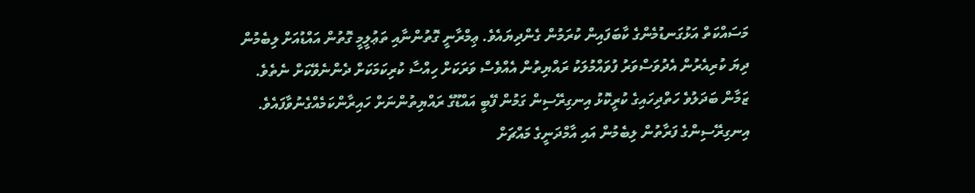މަސައްކަތް އަޅުގަނޑުމެންގެ ކާބަފައިން ކުރަމުން ގެންދިޔައެވެ. ޢިމްރާނީ ގޮތުންނާއި ތަޢުލީމީ ގޮތުން އައްޑުއަށް ލިބެމުން ދިޔަ ކުރިއެރުން އެދުވަސްވަރު ފުވައްމުލަކު ރައްޔިތުން އެއްވެސް ވަރަކަށް ހިއްސާ ކުރިކަމަކަށް ދެންނެވޭކަށް ނެތެވެ.
ޒަމާން ބަދަލުވެ ހަތްދިހައިގެ ކުރީކޮޅު އިނގިރޭސިން ގަމުން ފޭބީ އައްޑޫގެ ރައްޔިތުންނަށް ހައިރާންކަމެއްގެނުވާފައެވެ. އިނގިރޭސިންގެ ފަރާތުން ލިބެމުން އައި އާމްދަނީގެ މައްޗަށް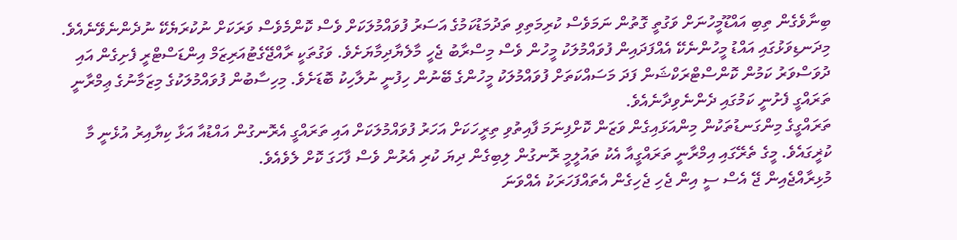ބިނާވެގެން ތިބި އައްޑޫމީހުނަށް ވަގުތީ ގޮތުން ނަމަވެސް ކުރިމަތިވި ތަދުމަޑުކަމުގެ އަސަރު ފުވައްމުލަކަށް ވެސް ކޮންމެވެސް ވަރަކަށް ނުކުރަޔެކޭ ނުދެންނެވޭނެއެވެ. މިދަނޑިވަޅުގައި އައްޑު މީހުންނެކޭ އެއްފަދައިން ފުވައްމުލަކު މީހުން ވެސް މިސްރާބު ޖެހީ މާލެޔާދިމާޔަށެވެ. ވަގުތަކީ ރާއްޖޭގެޓުއަރިޒަމް އިންޑަސްޓްރީ ފެށިގެން އައި ދުވަސްވަރު ކަމުން ކޮންސްޓްރަކްޝަން ފަދަ މަސައްކަތަށް ފުވައްމުލަކު މީހުންގެ ބޭނުން ހިފުނީ ނުލާހިކު ބޮޑަށެވެ. މިހިސާބުން ފުވައްމުލަކުގެ މިޒަމާނުގެ ޢިމްރާނީ ތަރައްގީ ފެށުނީ ކަމުގައި ދެންނެވިދާނެއެވެ.
ތަރައްގީގެ މިންގަނޑުތަކުން މިންއަޅައިގެން ވަޒަން ކޮށްފިނަމަ ފާއިތުވި ތިރީހަކަށް އަހަރު ފުވައްމުލަކަށް އައި ތަރައްގީ އެރޮނގުން އައްޑުއާ އަޅާ ކިޔާއިރު އުޅެނީ މާ ކުޜީގައެވެ. މީގެ ތެރޭގައި އިމްރާނީ ތަރައްގީއާ އެކު ތައުލީމީ ރޮނގުން ލިބިގެން ދިޔަ ކުރި އެރުން ވެސް ފާހަގަ ކޮށް ލެވެއެވެ.
މުޅިރާއްޖެއިން ޖޭ އެސް ސީ އިން ޖެހި ޖެހިގެން އެތައްފަހަރަކު އެއްވަނަ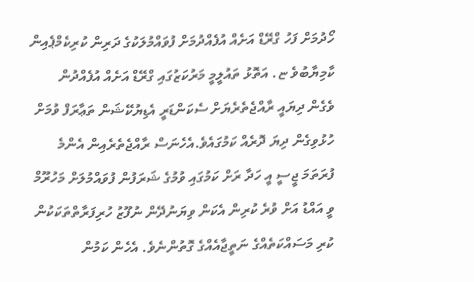ހޯދުމަށް ފަހު ގްރޭޑް އަށެއް އުފެއްދުމަށް ފުވައްމުލަކުގެ ދަރިން ކުރިކެމްޕެއިން ކާމިޔާބުވެ ޏ. އަތޮޅު ތައުލީމީ މަރުކަޒުގައި ގްރޭޑް އަށެއް އުފެއްދުން ވެގެން ދިޔައީ ރާއްޖެތެރެޔަށް ސެކަންޑަރީ އެޑިޔުކޭޝަން ތަޢާރަފް ވުމަށް ހުޅުވިގެން ދިޔަ ދޮރެއް ކަމުގައެވެ.އެހެނަސް ރާއްޖެތެރެއިން އެންމެ ފުރަތަމަ ޖީސީ އީ ހަދާ ރަށް ކަމުގައި ވުމުގެ ޝަރަފުން ފުވައްމުލަށް މަހުރޫމް ވީ އައްޑު އަށް ވުރެ ކުރިން އެކަން ވިޔަނުދޭން ނުފޫޒު ހުރިފަރާތްތަކަކުން ކުރި މަސައްކަތެއްގެ ނަތީޖާއެއްގެ ގޮތުންނެވެ. އެހެން ކަމުން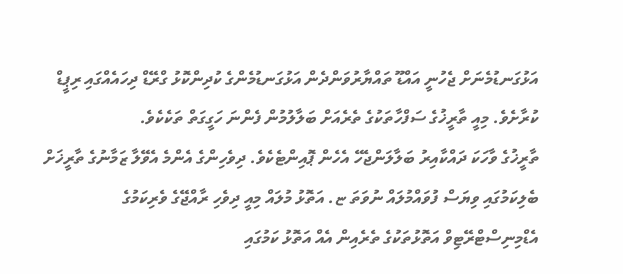އަޅުގަނޑުމެނަށް ޖެހުނީ އައްޑޫ ތައްޔާރުވަންދެން އަޅުގަނޑުމެންގެ ކުދިންކޮޅު ގްރޭޑް ދިހައެއްގައި ރިޕީޑް ކުރާށެވެ. މިއީ ތާރީޚުގެ ސަފްހާތަކުގެ ތެރެއަށް ބަލާލުމުން ފެންނަ ހަގީގަތް ތަކެކެވެ.
ތާރީޚުގެ ވާހަކަ ދައްކާއިރު ބަލާލަންޖެހޭ އެހެން ޕޮއިންޓެކެވެ. ދިވެހިންގެ އެންމެ އެވޭލާ ޒަމާނުގެ ތާރީޚަށް ބެލިކަމުގައި ވިޔަސް ފުވައްމުލައް ނުވަތަ ޏ. އަތޮޅު މުލައް މިއީ ދިވެހި ރާއްޖޭގެ ވެރިކަމުގެ އެޑްމިނިސްޓްރޭޓިވް އަތޮޅުތަކުގެ ތެރެއިން އެއް އަތޮޅު ކަމުގައި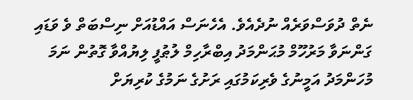ނެތް ދުވަސްވަރެއް ނުދެއެވެ. އެހެނަސް އައްޑުއަށް ނިސްބަތް ވެ ވަޑައި ގަންނަވާ މަރުހޫމް މުޙަންމަދު އިބްރާހިމް ލުޠުފީ ލިޔުއްވާ ގޮތުން ނަމަ މުހަންމަދު އަމީނުގެ ވެރިކަމުގައި ރަށުގެ ނަމުގެ ކުރިޔަށް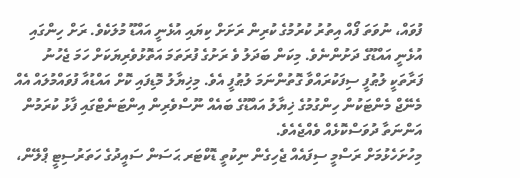ފުވައް، ނުވަތަ ފޯއް އިތުރު ކުރުމުގެ ކުރިން ރަށަށް ކިޔައި އުޅެނީ އައްޑޫ މުލަކެވެ. ރަށް ހިންގައި އުޅެނީ އައްޑޫގެ ދަށުންނެވެ. މިކަން ބަދަލު ވެ ރަށުގެ ފުރަތަމަ އަތޮޅުވެރިޔަކަށް ހަމަ ޖެހުނު ފަރާތަކީ ލުޠުފީ ސިފަކުރައްވާ ގޮތުންނަމަ ލުޠުފީ އެވެ. މިޚިޔާލު މޮޑިފައި ކޮށް އައްޑުއާ ފުވައްމުލައް އެއް މެނޭޖް މެންޓަކުން ހިންގުމުގެ ޚިޔާލު އައްޑޫގެ ބައެއް ނޫސްވެރިން އިންޓަނެޓްގައި ފާޅު ކުރަމުން އަންނަތާ ދުވަސްކޮޅެއް ވެއްޖެއެވެ.
މިހުށަހެޅުމަށް ރަސްމީ ސިފައެއް ޖެހިގެން ނިކުތީ ޑޮކްޓަރ ޙަސަން ސައީދުގެ ހަތަރުސިޓީ ޕްލޭން،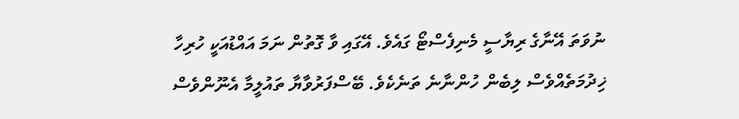ނުވަތަ އޭނާގެ ރިޔާސީ މެނިފެސްޓޯ ގައެވެ. އޭގައި ވާ ގޮތުން ނަމަ އައްޑުއަކީ ހުރިހާ ޚިދުމަތެއްވެސް ލިބެން ހުންނާނެ ތަނެކެވެ. ބޭސްފަރުވާޔާ ތައުލީމާ އެނޫންވެސް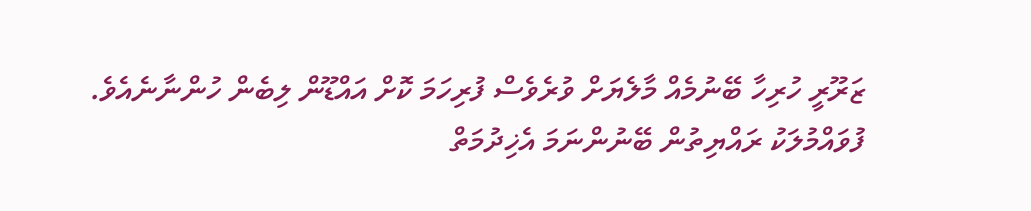ޒަރޫރީ ހުރިހާ ބޭނުމެއް މާލެޔަށް ވުރެވެސް ފުރިހަމަ ކޮށް އައްޑޫން ލިބެން ހުންނާނެއެވެ. ފުވައްމުލަކު ރައްޔިތުން ބޭނުންނަމަ އެޚިދުމަތް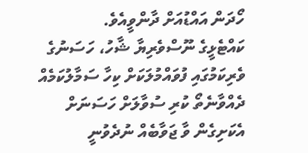ހޯދަން އައްޑުއަށް ދާންވީއެވެ.
ކައްޓެޅީގެ ނޫސްވެރިޔާ ޝާހު، ހަސަނުގެ ވެރިކަމުގައި ފުވައްމުލަކަށް ކިހާ ސަމާލުކަމެއް ދެއްވާނެތޯ ކުރި ސުވާލަށް ހަސަނަށް އެކަށިގެން ވާ ޖަވާބެއް ނުދެވުނީ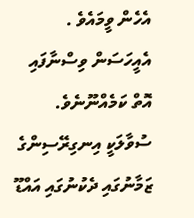އެހެން ވީމައެވެ . އެއީހަސަން ވިސްނާފައި އޮތް ކަމެއްނޫނެވެ. ސުވާލަކީ އިނގިރޭސިންގެ ޒަމާނުގައި ދެކުނުގައި އައްޑޫ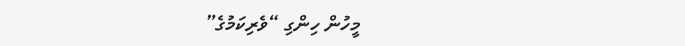މީހުން ހިންގި “ވެރިކަމުގެ”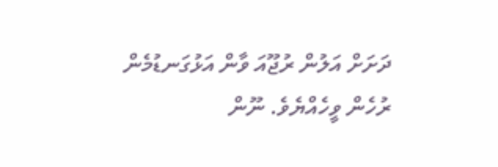ދަށަށް އަލުން ރުޖޫއަ ވާން އަޅުގަނޑުމެން ރުހެން ވީހެއްޔެވެ. ނޫން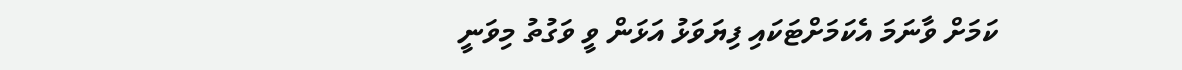ކަމަށް ވާނަމަ އެކަމަށްޓަކައި ފިޔަވަޅު އަޅަން ވީ ވަގުތު މިވަނީ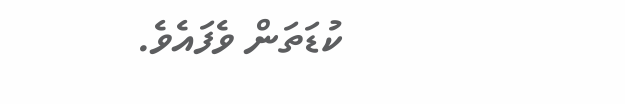ކުޑަތަން ވެފައެވެ.